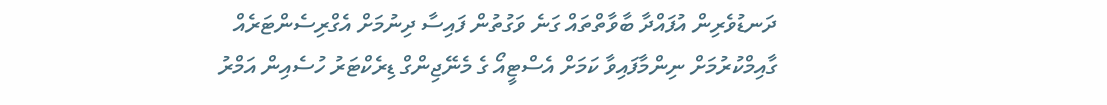ދަނޑުވެރިން އުފައްދާ ބާވާތްތައް ގަނެ ވަގުތުން ފައިސާ ދިނުމަށް އެގްރިސެންޓަރެއް ގާއިމްކުރުމަށް ނިންމާފައިވާ ކަމަށް އެސްޓީއޯ ގެ މެނޭޖިންގް ޑިރެކްޓަރު ހުސެއިން އަމްރު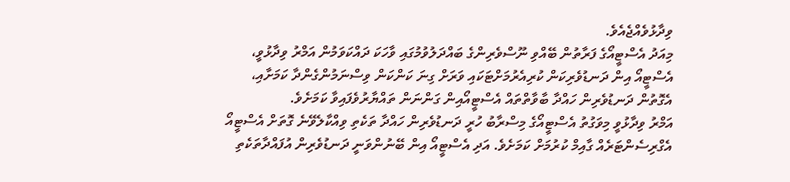ވިދާޅުވެއްޖެއެވެ.
މިއަދު އެސްޓީއޯގެ ފަރާތުން ބޭއްވި ނޫސްވެރިންގެ ބައްދަލުވުމުގައި ވާހަކަ ދައްކަވަމުން އަމްރު ވިދާޅުވީ، އެސްޓީއޯ އިން ދަނޑުވެރިކަން ކުރިއެރުމަށްޓަކައި ވަރަށް ގިނަ ކަންކަން ވިސްނަމުންގެންދާ ކަމަށާއި، އެގޮތުން ދަނޑުވެރިން ހައްދާ ބާވާތްތައް އެސްޓީއޯއިން ގަންނަން ތައްޔާރުވެފައިވާ ކަމަށެވެ.
އަމްރު ވިދާޅުވީ މިވަގުތު އެސްޓީއޯގެ މިސްރާބު ހުރީ ދަނޑުވެރިން ހައްދާ ތަކެތި ވިއްކާލެވޭނެ ގޮތަށް އެސްޓީއޯ އެގްރިސެންޓަރެއް ގާއިމް ކުރުމަށް ކަމަށެވެ. އަދި އެސްޓީއޯ އިން ބޭނުންވަނީ ދަނޑުވެރިން އުފައްދާތަކެތި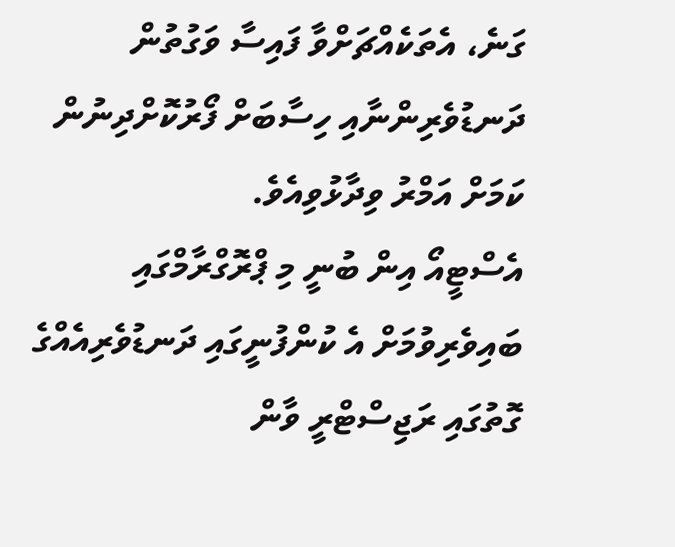ގަނެ، އެތަކެއްޗަށްވާ ފައިސާ ވަގުތުން ދަނޑުވެރިންނާއި ހިސާބަށް ފޯރުކޮށްދިނުން ކަމަށް އަމްރު ވިދާޅުވިއެވެ.
އެސްޓީއޯ އިން ބުނީ މި ޕްރޮގްރާމްގައި ބައިވެރިވުމަށް އެ ކުންފުނީގައި ދަނޑުވެރިއެއްގެ ގޮތުގައި ރަޖިސްޓްރީ ވާން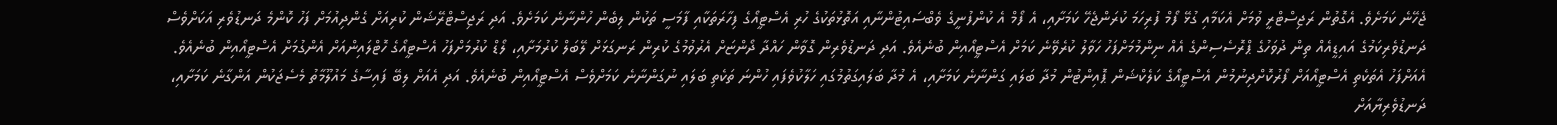ޖެހޭނެ ކަމަށެވެ. އެގޮތުން ރަޖިސްޓްރީ ވުމަށް އެކަމާއި ގުޅޭ ފޯމް ފުރިހަމަ ކުރަންޖެހޭ ކަމަށާއި، އެ ފޯމް އެ ކުންފުނީގެ ވެބްސައިޓުންނާއި އަތޮޅުތަކުގެ ހުރި އެސްޓީއޯގެ ފިހާރަތަކާއި ފާމަސީ ތަކުން ލިބެން ހުންނާނެ ކަމަށެވެ. އަދި ރަޖިސްޓްރޭޝަން ކުރިއަށް ގެންދިއުމަށް ފަހު ކޮންމެ ދަނޑުވެރި އަކަށްވެސް ދަނޑުވެރިކަމުގެ އައިޑީއެއް ތިން ދުވަހުގެ ޕްރޮސެސިންގެ އެއް ނިންމުމަށްފަހު ހަވާލު ކުރެވޭނެ ކަމަށް އެސްޓީއޯއިން ބުނެއެވެ. އަދި ދަނޑުވެރިން ގޮވާން ހައްދާ ދޯންޏަށް އެރުވުމުގެ ކުރިން ރަނގަޅަށް ލޭބަލް ކުރުމަށާއި، ލޯޑް ކުރުމަށްފަހު އެސްޓީއޯގެ ހޮޓްލައިންއަށް އެންގުމަށް އެސްޓީއޯއިން ބުނެއެވެ.
އެއަށްފަހު އެތަކެތި އެސްޓީއޯއަށް ފޯރުކޮށްދިނުމުން އެސްޓީއޯގެ ކަލެކްޝަން ޕޮއިންޓުން މުދާ ބަލައި ގަންނާނެ ކަމަށާއި، އެ މުދާ ބަލައިގަތުމުގައި ހަލާކުވެފައި ހުންނަ ތަކެތި ބަލައި ނުގަންނާނެ ކަމަށްވެސް އެސްޓީއޯއިން ބުނެއެވެ. އަދި އެއަށް ލިބޭ ފައިސާގެ މައުލޫމާތު މެސެޖަކުން އަންގާނެ ކަމަށާއި، ދަނޑުވެރިޔާއަށް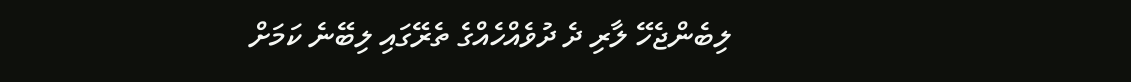ލިބެންޖެހޭ ލާރި ދެ ދުވެއްހެއްގެ ތެރޭގައި ލިބޭނެ ކަމަށް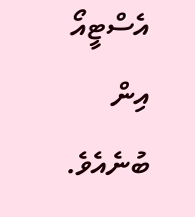އެސްޓީއޯ އިން ބުނެއެވެ.